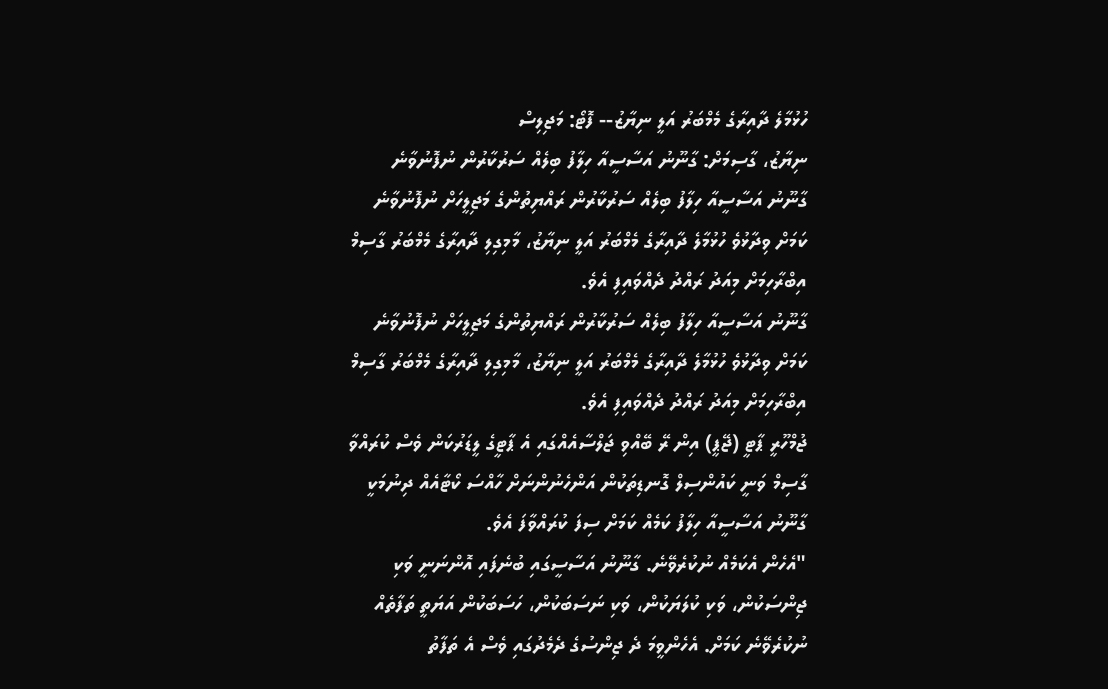ހުޅުމާލެ ދާއިރާގެ މެމްބަރު އަލީ ނިޔާޒު-- ފޮޓޯ: މަޖިލިސް
ނިޔާޒު، ގާސިމަށް: ގާނޫނު އަސާސީއާ ހިލާފު ބިލެއް ސަރުކާރުން ނުފޮނުވާނެ
ގާނޫނު އަސާސީއާ ހިލާފު ބިލެއް ސަރުކާރުން ރައްޔިތުންގެ މަޖިލީހަށް ނުފޮނުވާނެ ކަމަށް ވިދާޅުވެ ހުޅުމާލެ ދާއިރާގެ މެމްބަރު އަލީ ނިޔާޒު، މާމިގިލި ދާއިރާގެ މެމްބަރު ގާސިމް އިބްރާހިމަށް މިއަދު ރައްދު ދެއްވައިފި އެވެ.
ގާނޫނު އަސާސީއާ ހިލާފު ބިލެއް ސަރުކާރުން ރައްޔިތުންގެ މަޖިލީހަށް ނުފޮނުވާނެ ކަމަށް ވިދާޅުވެ ހުޅުމާލެ ދާއިރާގެ މެމްބަރު އަލީ ނިޔާޒު، މާމިގިލި ދާއިރާގެ މެމްބަރު ގާސިމް އިބްރާހިމަށް މިއަދު ރައްދު ދެއްވައިފި އެވެ.
ޖުމްހޫރީ ޕާޓީ (ޖޭޕީ) އިން ރޭ ބޭއްވި ޖަލްސާއެއްގައި އެ ޕާޓީގެ ލީޑަރުކަން ވެސް ކުރައްވާ ގާސިމް ވަނީ ކައުންސިލް ގޮނޑިތަކުން އަންހެނުންނަށް ހާއްސަ ކޯޓާއެއް ދިނުމަކީ ގާނޫނު އަސާސީއާ ހިލާފު ކަމެއް ކަމަށް ސިފަ ކުރައްވާފަ އެވެ.
"އެހެން އެކަމެއް ނުކުރެވޭނެ. ގާނޫނު އަސާސީގައި ބުނެފައި އޮންނަނީ ވަކި ޖިންސަކުން، ވަކި ކުލަޔަކުން، ވަކި ނަސަބަކުން، ހަސަބަކުން އަޔަތީ ތަފާތެއް ނުކުރެވޭނެ ކަމަށް. އެހެންވީމަ ދެ ޖިންސުގެ ދެމެދުގައި ވެސް އެ ތަފާތު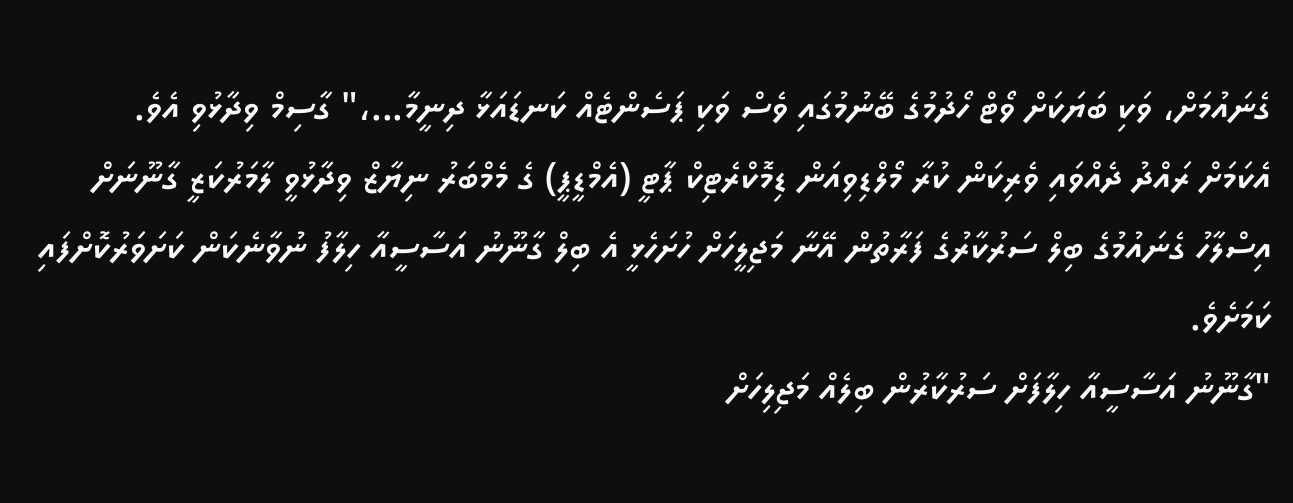ގެނައުމަށް، ވަކި ބަޔަކަށް ވޯޓް ހޯދުމުގެ ބޭނުމުގައި ވެސް ވަކި ޕަސެންޓެއް ކަނޑައަޅާ ދިނީމާ...،" ގާސިމް ވިދާޅުވި އެވެ.
އެކަމަށް ރައްދު ދެއްވައި ވެރިކަން ކުރާ މޯލްޑިވިއަން ޑިމޮކްރެޓިކް ޕާޓީ (އެމްޑީޕީ) ގެ މެމްބަރު ނިޔާޒް ވިދާޅުވީ ލާމަރުކަޒީ ގާނޫނަށް އިސްލާހު ގެނައުމުގެ ބިލް ސަރުކާރުގެ ފަރާތުން އޭނާ މަޖިލީހަށް ހުށަހެޅީ އެ ބިލް ގާނޫނު އަސާސީއާ ހިލާފު ނުވާނެކަން ކަށަވަރުކޮށްފައި ކަމަށެވެ.
"ގާނޫނު އަސާސީއާ ހިލާފަށް ސަރުކާރުން ބިލެއް މަޖިލިހަށް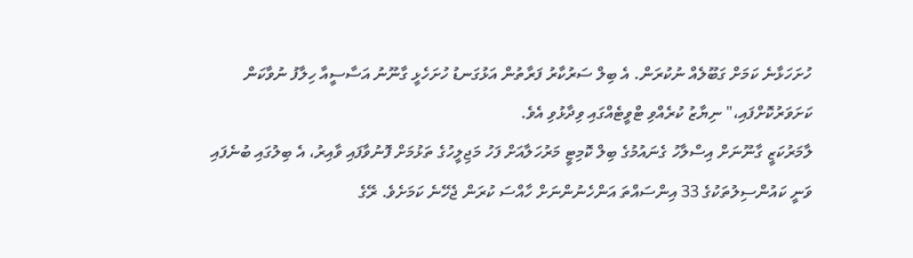ހުށަހަޅާނެ ކަމަށް ގަބޫލެއް ނުކުރަން. އެ ބިލް ސަރުކާރު ފަރާތުން އަޅުގަނޑު ހުށަހެޅީ ގާނޫނު އަސާސީއާ ހިލާފު ނުވާކަން ކަށަވަރުކޮށްފައި،" ނިޔާޒު ކުރެއްވި ޓްވީޓެއްގައި ވިދާޅުވި އެވެ.
ލާމަރުކަޒީ ގާނޫނަށް އިސްލާހު ގެނައުމުގެ ބިލް ކޮމިޓީ މަރުހަލާއަށް ފަހު މަޖިލީހުގެ ތަޅުމަށް ފޮނުވާފައި ވާއިރު، އެ ބިލުގައި ބުނެފައި ވަނީ ކައުންސިލުތަކުގެ 33 އިންސައްތަ އަންހެނުންނަށް ހާއްސަ ކުރަން ޖެހޭނެ ކަމަށެވެ. ރޭގެ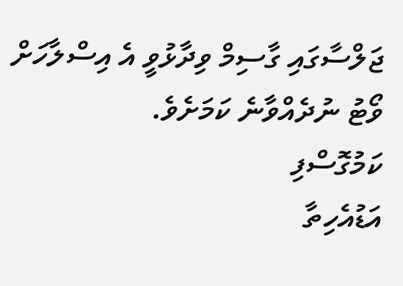ޖަލްސާގައި ގާސިމް ވިދާޅުވީ އެ އިސްލާހަށް ވޯޓު ނުދެއްވާނެ ކަމަށެވެ.
ކަމުގޮސްފި
އަޑުއެހިތާ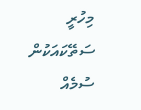މިހުރީ
ސަތޭކައަކުން ސުމެއް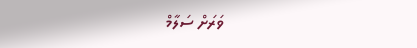ވަރަށް ސަލާމް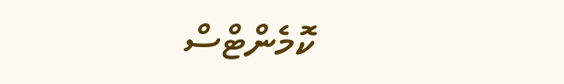ކޮމެންޓްސް